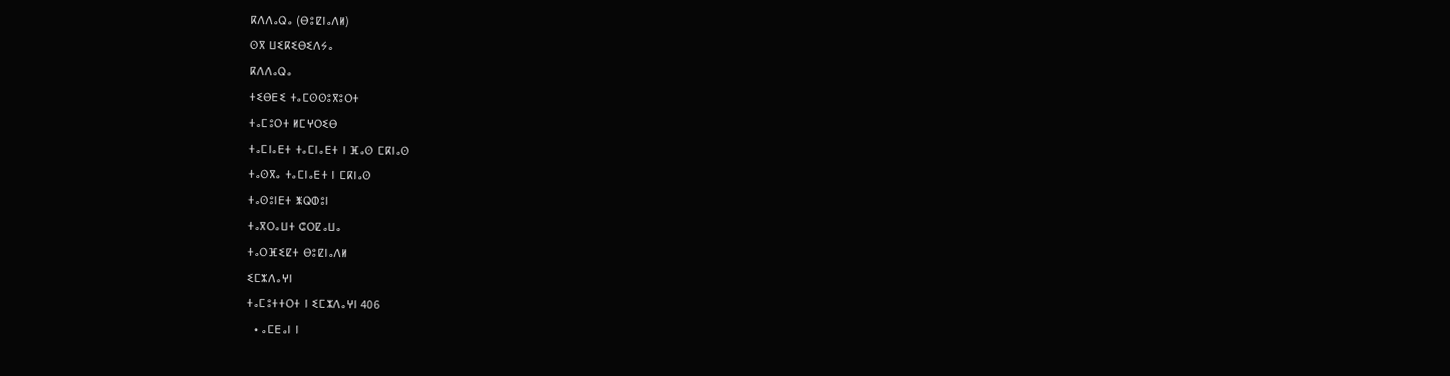ⴽⴷⴷⴰⵕⴰ (ⴱⵓⵇⵏⴰⴷⵍ)
ⵙⴳ ⵡⵉⴽⵉⴱⵉⴷⵢⴰ
ⴽⴷⴷⴰⵕⴰ
ⵜⵉⴱⴹⵉ ⵜⴰⵎⵙⵙⵓⴳⵓⵔⵜ
ⵜⴰⵎⵓⵔⵜ ⵍⵎⵖⵔⵉⴱ
ⵜⴰⵎⵏⴰⴹⵜ ⵜⴰⵎⵏⴰⴹⵜ ⵏ ⴼⴰⵙ ⵎⴽⵏⴰⵙ
ⵜⴰⵙⴳⴰ ⵜⴰⵎⵏⴰⴹⵜ ⵏ ⵎⴽⵏⴰⵙ
ⵜⴰⵙⵓⵏⴹⵜ ⵥⵕⵀⵓⵏ
ⵜⴰⴳⵔⴰⵡⵜ ⵛⵔⵇⴰⵡⴰ
ⵜⴰⵔⴼⵉⵇⵜ ⴱⵓⵇⵏⴰⴷⵍ
ⵉⵎⵣⴷⴰⵖⵏ
ⵜⴰⵎⵓⵜⵜⵔⵜ ⵏ ⵉⵎⵣⴷⴰⵖⵏ 406
  • ⴰⵎⴹⴰⵏ ⵏ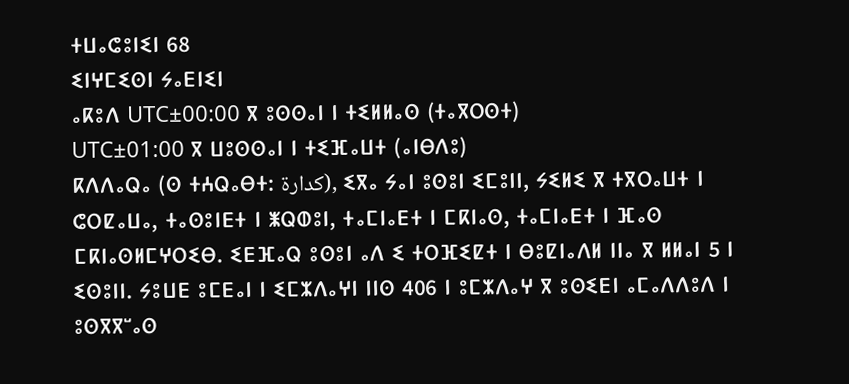ⵜⵡⴰⵛⵓⵏⵉⵏ 68
ⵉⵏⵖⵎⵉⵙⵏ ⵢⴰⴹⵏⵉⵏ
ⴰⴽⵓⴷ UTC±00:00 ⴳ ⵓⵙⵙⴰⵏ ⵏ ⵜⵉⵍⵍⴰⵙ (ⵜⴰⴳⵔⵙⵜ)
UTC±01:00 ⴳ ⵡⵓⵙⵙⴰⵏ ⵏ ⵜⵉⴼⴰⵡⵜ (ⴰⵏⴱⴷⵓ)
ⴽⴷⴷⴰⵕⴰ (ⵙ ⵜⵄⵕⴰⴱⵜ: كدارة), ⵉⴳⴰ ⵢⴰⵏ ⵓⵙⵓⵏ ⵉⵎⵓⵏⵏ, ⵢⵉⵍⵉ ⴳ ⵜⴳⵔⴰⵡⵜ ⵏ ⵛⵔⵇⴰⵡⴰ, ⵜⴰⵙⵓⵏⴹⵜ ⵏ ⵥⵕⵀⵓⵏ, ⵜⴰⵎⵏⴰⴹⵜ ⵏ ⵎⴽⵏⴰⵙ, ⵜⴰⵎⵏⴰⴹⵜ ⵏ ⴼⴰⵙ ⵎⴽⵏⴰⵙⵍⵎⵖⵔⵉⴱ. ⵉⴹⴼⴰⵕ ⵓⵙⵓⵏ ⴰⴷ ⵉ ⵜⵔⴼⵉⵇⵜ ⵏ ⴱⵓⵇⵏⴰⴷⵍ ⵏⵏⴰ ⴳ ⵍⵍⴰⵏ 5 ⵏ ⵉⵙⵓⵏⵏ. ⵢⵓⵡⴹ ⵓⵎⴹⴰⵏ ⵏ ⵉⵎⵣⴷⴰⵖⵏ ⵏⵏⵙ 406 ⵏ ⵓⵎⵣⴷⴰⵖ ⴳ ⵓⵙⵉⴹⵏ ⴰⵎⴰⴷⴷⵓⴷ ⵏ ⵓⵙⴳⴳⵯⴰⵙ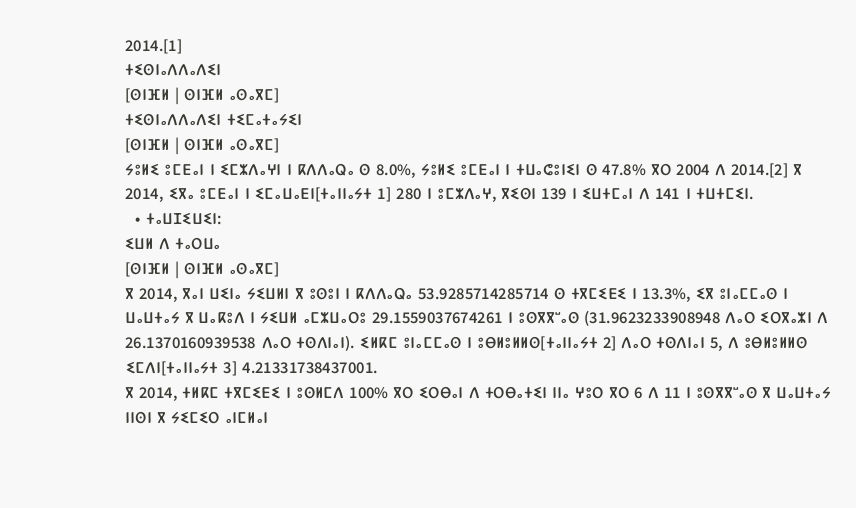2014.[1]
ⵜⵉⵙⵏⴰⴷⴷⴰⴷⵉⵏ
[ⵙⵏⴼⵍ | ⵙⵏⴼⵍ ⴰⵙⴰⴳⵎ]
ⵜⵉⵙⵏⴰⴷⴷⴰⴷⵉⵏ ⵜⵉⵎⴰⵜⴰⵢⵉⵏ
[ⵙⵏⴼⵍ | ⵙⵏⴼⵍ ⴰⵙⴰⴳⵎ]
ⵢⵓⵍⵉ ⵓⵎⴹⴰⵏ ⵏ ⵉⵎⵣⴷⴰⵖⵏ ⵏ ⴽⴷⴷⴰⵕⴰ ⵙ 8.0%, ⵢⵓⵍⵉ ⵓⵎⴹⴰⵏ ⵏ ⵜⵡⴰⵛⵓⵏⵉⵏ ⵙ 47.8% ⴳⵔ 2004 ⴷ 2014.[2] ⴳ 2014, ⵉⴳⴰ ⵓⵎⴹⴰⵏ ⵏ ⵉⵎⴰⵡⴰⴹⵏ[ⵜⴰⵏⵏⴰⵢⵜ 1] 280 ⵏ ⵓⵎⵣⴷⴰⵖ, ⴳⵉⵙⵏ 139 ⵏ ⵉⵡⵜⵎⴰⵏ ⴷ 141 ⵏ ⵜⵡⵜⵎⵉⵏ.
  • ⵜⴰⵡⵊⵉⵡⵉⵏ:
ⵉⵡⵍ ⴷ ⵜⴰⵔⵡⴰ
[ⵙⵏⴼⵍ | ⵙⵏⴼⵍ ⴰⵙⴰⴳⵎ]
ⴳ 2014, ⴳⴰⵏ ⵡⵉⵏⴰ ⵢⵉⵡⵍⵏ ⴳ ⵓⵙⵓⵏ ⵏ ⴽⴷⴷⴰⵕⴰ 53.9285714285714 ⵙ ⵜⴳⵎⵉⴹⵉ ⵏ 13.3%, ⵉⴳ ⵓⵏⴰⵎⵎⴰⵙ ⵏ ⵡⴰⵡⵜⴰⵢ ⴳ ⵡⴰⴽⵓⴷ ⵏ ⵢⵉⵡⵍ ⴰⵎⵣⵡⴰⵔⵓ 29.1559037674261 ⵏ ⵓⵙⴳⴳⵯⴰⵙ (31.9623233908948 ⴷⴰⵔ ⵉⵔⴳⴰⵣⵏ ⴷ 26.1370160939538 ⴷⴰⵔ ⵜⵙⴷⵏⴰⵏ). ⵉⵍⴽⵎ ⵓⵏⴰⵎⵎⴰⵙ ⵏ ⵓⴱⵍⵓⵍⵍⵙ[ⵜⴰⵏⵏⴰⵢⵜ 2] ⴷⴰⵔ ⵜⵙⴷⵏⴰⵏ 5, ⴷ ⵓⴱⵍⵓⵍⵍⵙ ⵉⵎⴷⵏ[ⵜⴰⵏⵏⴰⵢⵜ 3] 4.21331738437001.
ⴳ 2014, ⵜⵍⴽⵎ ⵜⴳⵎⵉⴹⵉ ⵏ ⵓⵙⵍⵎⴷ 100% ⴳⵔ ⵉⵔⴱⴰⵏ ⴷ ⵜⵔⴱⴰⵜⵉⵏ ⵏⵏⴰ ⵖⵓⵔ ⴳⵔ 6 ⴷ 11 ⵏ ⵓⵙⴳⴳⵯⴰⵙ ⴳ ⵡⴰⵡⵜⴰⵢ ⵏⵏⵙⵏ ⴳ ⵢⵉⵎⵉⵔ ⴰⵏⵎⵍⴰⵏ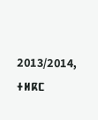2013/2014, ⵜⵍⴽⵎ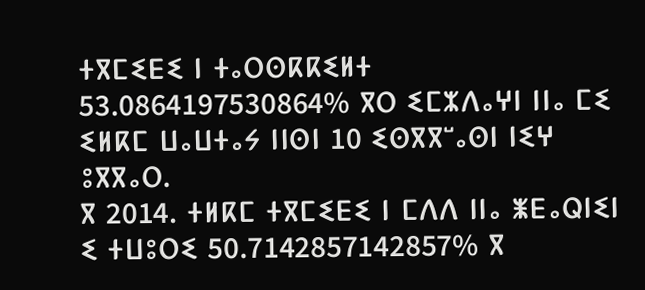ⵜⴳⵎⵉⴹⵉ ⵏ ⵜⴰⵔⵙⴽⴽⵉⵍⵜ 53.0864197530864% ⴳⵔ ⵉⵎⵣⴷⴰⵖⵏ ⵏⵏⴰ ⵎⵉ ⵉⵍⴽⵎ ⵡⴰⵡⵜⴰⵢ ⵏⵏⵙⵏ 10 ⵉⵙⴳⴳⵯⴰⵙⵏ ⵏⵉⵖ ⵓⴳⴳⴰⵔ.
ⴳ 2014. ⵜⵍⴽⵎ ⵜⴳⵎⵉⴹⵉ ⵏ ⵎⴷⴷ ⵏⵏⴰ ⵥⴹⴰⵕⵏⵉⵏ ⵉ ⵜⵡⵓⵔⵉ 50.7142857142857% ⴳ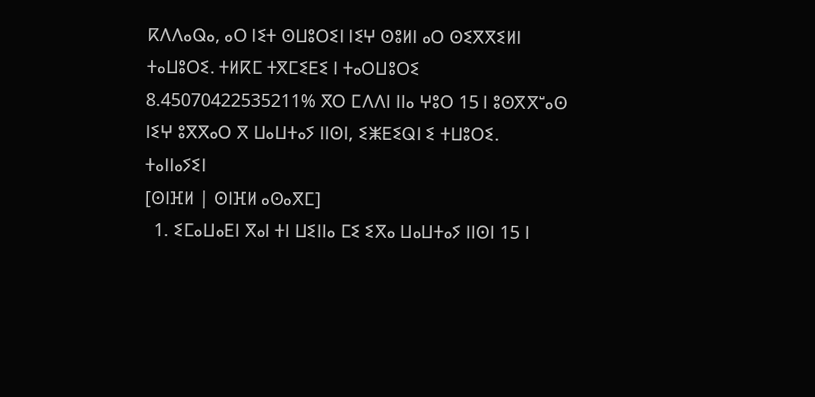ⴽⴷⴷⴰⵕⴰ, ⴰⵔ ⵏⵉⵜ ⵙⵡⵓⵔⵉⵏ ⵏⵉⵖ ⵙⵓⵍⵏ ⴰⵔ ⵙⵉⴳⴳⵉⵍⵏ ⵜⴰⵡⵓⵔⵉ. ⵜⵍⴽⵎ ⵜⴳⵎⵉⴹⵉ ⵏ ⵜⴰⵔⵡⵓⵔⵉ 8.45070422535211% ⴳⵔ ⵎⴷⴷⵏ ⵏⵏⴰ ⵖⵓⵔ 15 ⵏ ⵓⵙⴳⴳⵯⴰⵙ ⵏⵉⵖ ⵓⴳⴳⴰⵔ ⴳ ⵡⴰⵡⵜⴰⵢ ⵏⵏⵙⵏ, ⵉⵥⴹⵉⵕⵏ ⵉ ⵜⵡⵓⵔⵉ.
ⵜⴰⵏⵏⴰⵢⵉⵏ
[ⵙⵏⴼⵍ | ⵙⵏⴼⵍ ⴰⵙⴰⴳⵎ]
  1. ⵉⵎⴰⵡⴰⴹⵏ ⴳⴰⵏ ⵜⵏ ⵡⵉⵏⵏⴰ ⵎⵉ ⵉⴳⴰ ⵡⴰⵡⵜⴰⵢ ⵏⵏⵙⵏ 15 ⵏ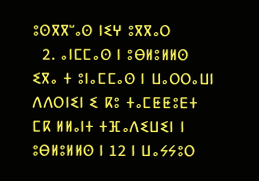ⵓⵙⴳⴳⵯⴰⵙ ⵏⵉⵖ ⵓⴳⴳⴰⵔ
  2. ⴰⵏⵎⵎⴰⵙ ⵏ ⵓⴱⵍⵓⵍⵍⵙ ⵉⴳⴰ ⵜ ⵓⵏⴰⵎⵎⴰⵙ ⵏ ⵡⴰⵔⵔⴰⵡⵏ ⴷⴷⵔⵏⵉⵏ ⵉ ⴽⵓ ⵜⴰⵎⵟⵟⵓⴹⵜ ⵎⴽ ⵍⵍⴰⵏⵜ ⵜⴼⴰⴷⵉⵡⵉⵏ ⵏ ⵓⴱⵍⵓⵍⵍⵙ ⵏ 12 ⵏ ⵡⴰⵢⵢⵓⵔ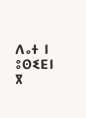ⴷⴰⵜ ⵏ ⵓⵙⵉⴹⵏ ⴳ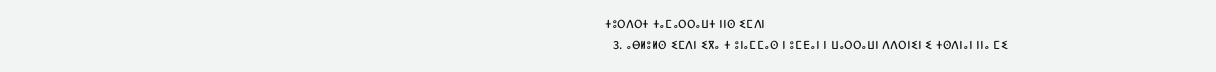ⵜⵓⵔⴷⵔⵜ ⵜⴰⵎⴰⵔⵔⴰⵡⵜ ⵏⵏⵙ ⵉⵎⴷⵏ
  3. ⴰⴱⵍⵓⵍⵙ ⵉⵎⴷⵏ ⵉⴳⴰ ⵜ ⵓⵏⴰⵎⵎⴰⵙ ⵏ ⵓⵎⴹⴰⵏ ⵏ ⵡⴰⵔⵔⴰⵡⵏ ⴷⴷⵔⵏⵉⵏ ⵉ ⵜⵙⴷⵏⴰⵏ ⵏⵏⴰ ⵎⵉ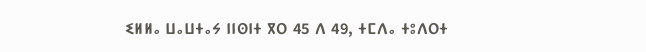ⵉⵍⵍⴰ ⵡⴰⵡⵜⴰⵢ ⵏⵏⵙⵏⵜ ⴳⵔ 45 ⴷ 49, ⵜⵎⴷⴰ ⵜⵓⴷⵔⵜ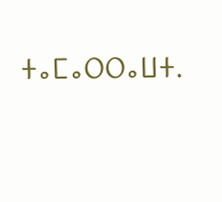ⵜⴰⵎⴰⵔⵔⴰⵡⵜ.